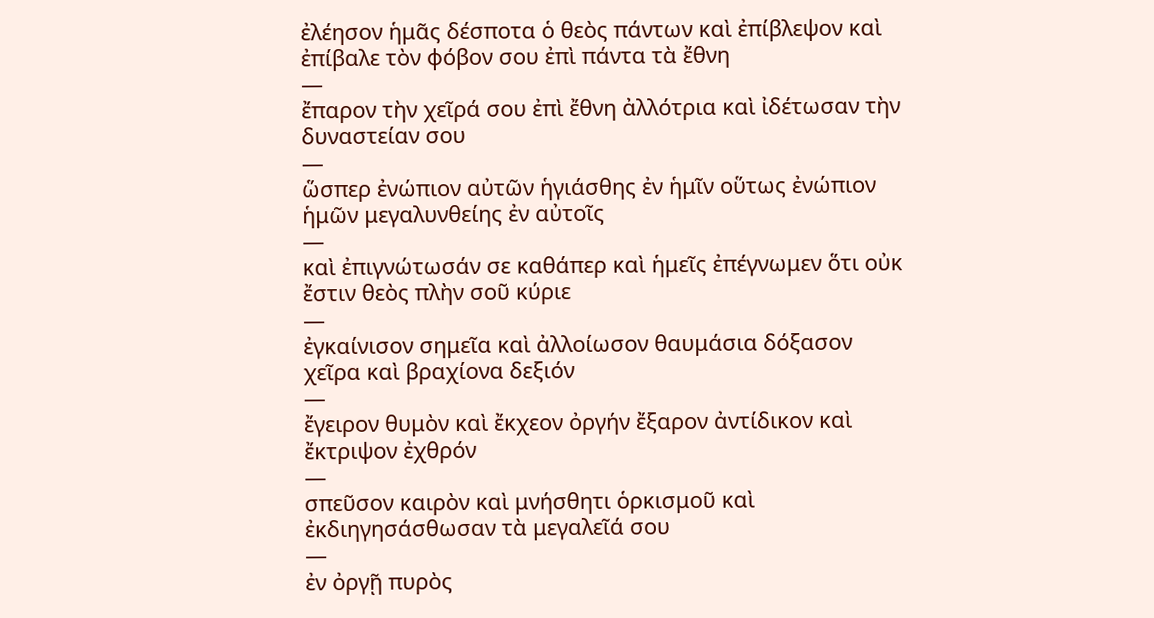ἐλέησον ἡμᾶς δέσποτα ὁ θεὸς πάντων καὶ ἐπίβλεψον καὶ ἐπίβαλε τὸν φόβον σου ἐπὶ πάντα τὰ ἔθνη
—
ἔπαρον τὴν χεῖρά σου ἐπὶ ἔθνη ἀλλότρια καὶ ἰδέτωσαν τὴν δυναστείαν σου
—
ὥσπερ ἐνώπιον αὐτῶν ἡγιάσθης ἐν ἡμῖν οὕτως ἐνώπιον ἡμῶν μεγαλυνθείης ἐν αὐτοῖς
—
καὶ ἐπιγνώτωσάν σε καθάπερ καὶ ἡμεῖς ἐπέγνωμεν ὅτι οὐκ ἔστιν θεὸς πλὴν σοῦ κύριε
—
ἐγκαίνισον σημεῖα καὶ ἀλλοίωσον θαυμάσια δόξασον χεῖρα καὶ βραχίονα δεξιόν
—
ἔγειρον θυμὸν καὶ ἔκχεον ὀργήν ἔξαρον ἀντίδικον καὶ ἔκτριψον ἐχθρόν
—
σπεῦσον καιρὸν καὶ μνήσθητι ὁρκισμοῦ καὶ ἐκδιηγησάσθωσαν τὰ μεγαλεῖά σου
—
ἐν ὀργῇ πυρὸς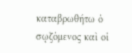καταβρωθήτω ὁ σῳζόμενος καὶ οἱ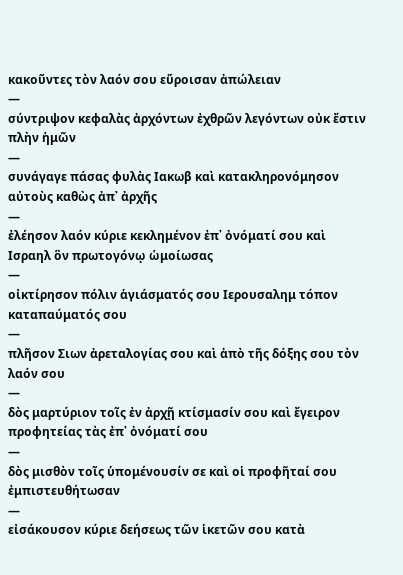κακοῦντες τὸν λαόν σου εὕροισαν ἀπώλειαν
—
σύντριψον κεφαλὰς ἀρχόντων ἐχθρῶν λεγόντων οὐκ ἔστιν πλὴν ἡμῶν
—
συνάγαγε πάσας φυλὰς Ιακωβ καὶ κατακληρονόμησον αὐτοὺς καθὼς ἀπ᾿ ἀρχῆς
—
ἐλέησον λαόν κύριε κεκλημένον ἐπ᾿ ὀνόματί σου καὶ Ισραηλ ὃν πρωτογόνῳ ὡμοίωσας
—
οἰκτίρησον πόλιν ἁγιάσματός σου Ιερουσαλημ τόπον καταπαύματός σου
—
πλῆσον Σιων ἀρεταλογίας σου καὶ ἀπὸ τῆς δόξης σου τὸν λαόν σου
—
δὸς μαρτύριον τοῖς ἐν ἀρχῇ κτίσμασίν σου καὶ ἔγειρον προφητείας τὰς ἐπ᾿ ὀνόματί σου
—
δὸς μισθὸν τοῖς ὑπομένουσίν σε καὶ οἱ προφῆταί σου ἐμπιστευθήτωσαν
—
εἰσάκουσον κύριε δεήσεως τῶν ἱκετῶν σου κατὰ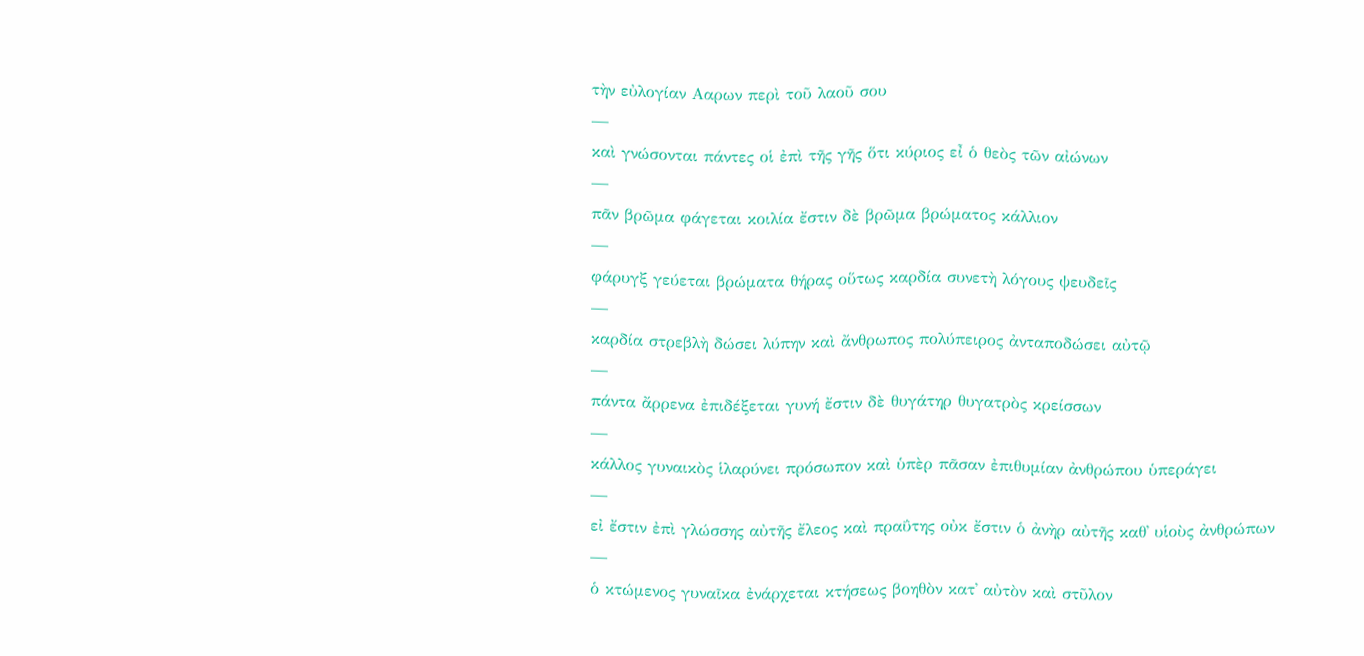τὴν εὐλογίαν Ααρων περὶ τοῦ λαοῦ σου
—
καὶ γνώσονται πάντες οἱ ἐπὶ τῆς γῆς ὅτι κύριος εἶ ὁ θεὸς τῶν αἰώνων
—
πᾶν βρῶμα φάγεται κοιλία ἔστιν δὲ βρῶμα βρώματος κάλλιον
—
φάρυγξ γεύεται βρώματα θήρας οὕτως καρδία συνετὴ λόγους ψευδεῖς
—
καρδία στρεβλὴ δώσει λύπην καὶ ἄνθρωπος πολύπειρος ἀνταποδώσει αὐτῷ
—
πάντα ἄρρενα ἐπιδέξεται γυνή ἔστιν δὲ θυγάτηρ θυγατρὸς κρείσσων
—
κάλλος γυναικὸς ἱλαρύνει πρόσωπον καὶ ὑπὲρ πᾶσαν ἐπιθυμίαν ἀνθρώπου ὑπεράγει
—
εἰ ἔστιν ἐπὶ γλώσσης αὐτῆς ἔλεος καὶ πραΰτης οὐκ ἔστιν ὁ ἀνὴρ αὐτῆς καθ᾿ υἱοὺς ἀνθρώπων
—
ὁ κτώμενος γυναῖκα ἐνάρχεται κτήσεως βοηθὸν κατ᾿ αὐτὸν καὶ στῦλον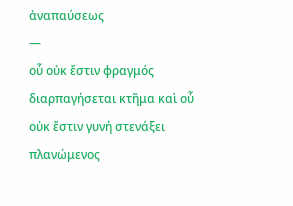ἀναπαύσεως
—
οὗ οὐκ ἔστιν φραγμός διαρπαγήσεται κτῆμα καὶ οὗ οὐκ ἔστιν γυνή στενάξει πλανώμενος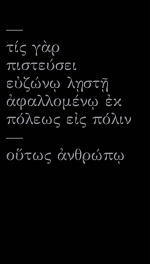—
τίς γὰρ πιστεύσει εὐζώνῳ λῃστῇ ἀφαλλομένῳ ἐκ πόλεως εἰς πόλιν
—
οὕτως ἀνθρώπῳ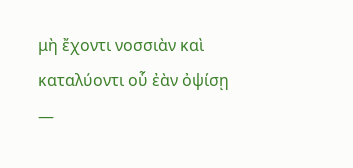μὴ ἔχοντι νοσσιὰν καὶ καταλύοντι οὗ ἐὰν ὀψίσῃ
—